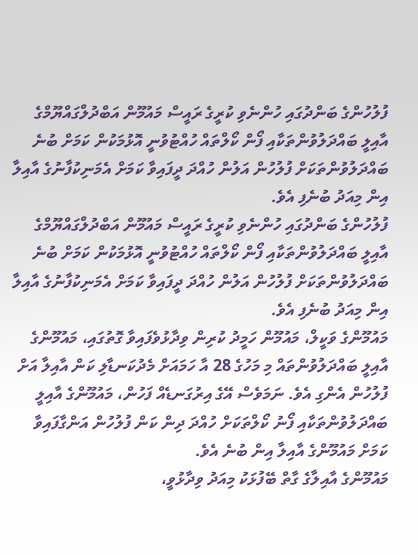ފުލުހުންގެ ބަންދުގައި ހުންނެވި ކުރީގެ ރައީސް މައުމޫން އަބްދުލްގައްޔޫމްގެ އާއިލީ ބައްދަލުވުންތަކާއި ފޯން ކޯލްތައް ހުއްޓުވުނީ އޮޅުމަކުން ކަމަށް ބުނެ ބައްދަލުވުންތަކަށް ފުލުހުން އަލުން ހުއްދަ ދީފައިވާ ކަމަށް އެމަނިކުފާނުގެ އާއިލާ އިން މިއަދު ބުނެފި އެވެ.
ފުލުހުންގެ ބަންދުގައި ހުންނެވި ކުރީގެ ރައީސް މައުމޫން އަބްދުލްގައްޔޫމްގެ އާއިލީ ބައްދަލުވުންތަކާއި ފޯން ކޯލްތައް ހުއްޓުވުނީ އޮޅުމަކުން ކަމަށް ބުނެ ބައްދަލުވުންތަކަށް ފުލުހުން އަލުން ހުއްދަ ދީފައިވާ ކަމަށް އެމަނިކުފާނުގެ އާއިލާ އިން މިއަދު ބުނެފި އެވެ.
މައުމޫންގެ ވަކީލް، މައުމޫން ހަމީދު ކުރިން ވިދާޅުވެފައިވާ ގޮތުގައި، މައުމޫންގެ އާއިލީ ބައްދަލުވުންތައް މި މަހުގެ 28 އާ ހަމައަށް މެދުކަނޑާލި ކަން އާއިލާ އަށް ފުލުހުން އެންގި އެވެ. ނަމަވެސް އޭގެ އިރުގަނޑެއް ފަހުން، މައުމޫންގެ އާއިލީ ބައްދަލުވުންތަކާއި ފޯނު ކޯލްތަކަށް ހުއްދަ ދިން ކަން ފުލުހުން އަންގާފައިވާ ކަމަށް މައުމޫންގެ އާއިލާ އިން ބުނެ އެވެ.
މައުމޫންގެ އާއިލާގެ ގާތް ބޭފުޅަކު މިއަދު ވިދާޅުވީ،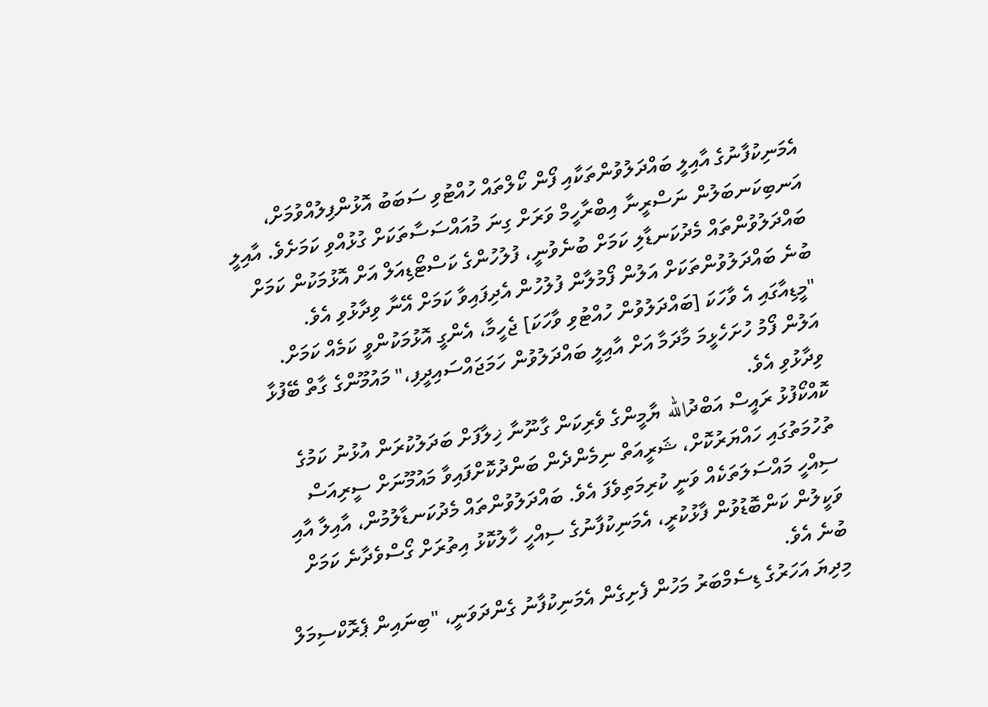އެމަނިކުފާނުގެ އާއިލީ ބައްދަލުވުންތަކާއި ފޯން ކޯލްތައް ހުއްޓުވި ސަބަބު އޮޅުންފިލުއްވުމަށް، އަނބިކަނބަލުން ނަސްރީނާ އިބްރާހީމް ވަރަށް ގިނަ މުއައްސަސާތަކަށް ގުޅުއްވި ކަމަށެވެ. އާއިލީ ބައްދަލުވުންތައް މެދުކަނޑާލި ކަމަށް ބުނެވުނީ، ފުލުހުންގެ ކަސްޓޯޑިއަލް އަށް އޮޅުމަކުން ކަމަށް ބުނެ ބައްދަލުވުންތަކަށް އަލުން ފޯމުލާން ފުލުހުން އެދިފައިވާ ކަމަށް އޭނާ ވިދާޅުވި އެވެ.
"މީޑިއާގައި އެ ވާހަކަ [ބައްދަލުވުން ހުއްޓުވި ވާހަކަ] ޖެހީމާ، އެންގީ އޮޅުމަކުންވީ ކަމެއް ކަމަށް. އަލުން ފޯމު ހުށަހެޅީމަ މާދަމާ އަށް އާއިލީ ބައްދަލުވުން ހަމަޖައްސައިދީފި،" މައުމޫންގެ ގާތް ބޭފުޅާ ވިދާޅުވި އެވެ.
ކޮއްކޯފުޅު ރައީސް އަބްދުالله ޔާމީންގެ ވެރިކަން ގާނޫނާ ޚިލާފަށް ބަދަލުކުރަން އުޅުނު ކަމުގެ ތުހުމަތުގައި ހައްޔަރުކޮށް، ޝަރީއަތް ނިމެންދެން ބަންދުކޮށްފައިވާ މައުމޫނަށް ސީރިއަސް ސިއްހީ މައްސަލަތަކެއް ވަނީ ކުރިމަތިވެފަ އެވެ. ބައްދަލުވުންތައް މެދުކަނޑާލުމުން، އާއިލާ އާއި ވަކީލުން ކަންބޮޑުވުން ފާޅުކުރީ، އެމަނިކުފާނުގެ ސިއްހީ ހާލުކޮޅު އިތުރަށް ގޯސްވެދާނެ ކަމަށް ބުނެ އެވެ.
މިދިޔަ އަހަރުގެ ޑިސެމްބަރު މަހުން ފެށިގެން އެމަނިކުފާނު ގެންދަވަނީ، "ބިނައިން ޕެރޮކްސިމަލް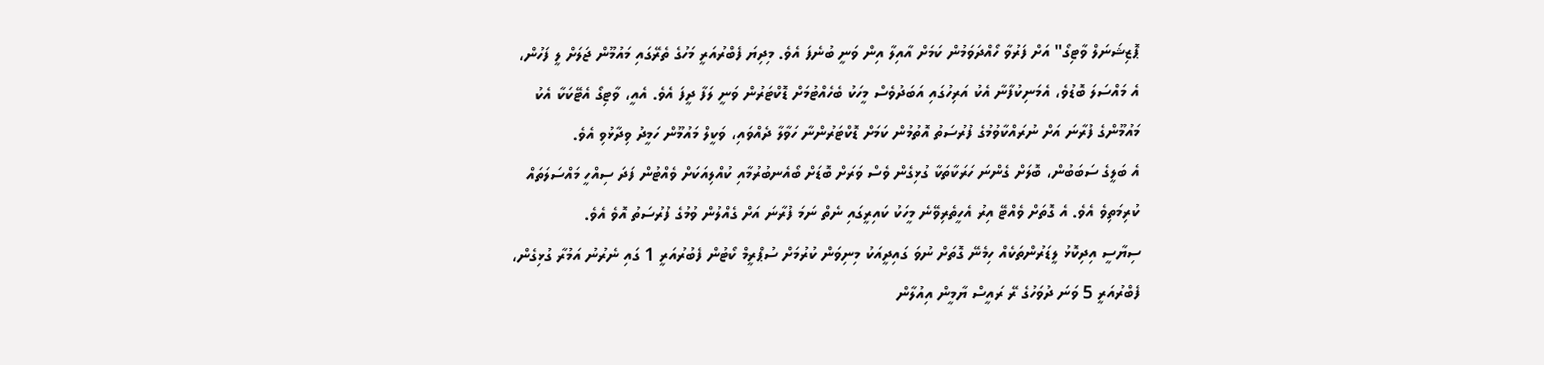ޕޮޒިޝަނަލް ވާޓިގޯ" އަށް ފަރުވާ ހޯއްދަވަމުން ކަމަށް އާއިލާ އިން ވަނީ ބުނެފަ އެވެ. މިދިޔަ ފެބްރުއަރީ މަހުގެ ތެރޭގައި މައުމޫން ޖަލަށް ލީ ފަހުން، އެ މައްސަލަ ބޮޑުވެ، އެމަނިކުފާނާ އެކު އަރިހުގައި އަބަދުވެސް މީހަކު ބެހެއްޓުމަށް ޑޮކްޓަރުން ވަނީ ލަފާ ދީފަ އެވެ. އެއީ، ވާޓިގޯ އެޓޭކަކާ އެކު މައުމޫންގެ ފުރާނަ އަށް ނުރައްކާވުމުގެ ފުރުސަތު އޮތުމުން ކަމަށް ޑޮކްޓަރުންނާ ހަވާލާ ދެއްވައި، ވަކީލް މައުމޫން ހަމީދު ވިދާޅުވި އެވެ.
އެ ބަލީގެ ސަބަބުން، ބޮލަށް ގެންނަ ހަރަކާތަކާ ގުޅިގެން ވެސް ވަރަށް ބޮޑަށް ބޯއެނބުރުމާއި ކުއްލިއަކަށް ވެއްޓުން ފަދަ ސިއްހީ މައްސަލަތައް ކުރިމަތިވެ އެވެ. އެ ގޮތަށް ވެއްޓޭ އިރު އެހީތެރިވޭނެ މީހަކު ކައިރީގައި ނެތް ނަމަ ފުރާނަ އަށް ގެއްލުން ވުމުގެ ފުރުސަތު އޮވެ އެވެ.
ސިޔާސީ އިދިކޮޅު ލީޑަރުންތަކެއް ހިމެނޭ ގޮތަށް ނުވަ ގައިދީއަކު މިނިވަން ކުރުމަށް ސުޕްރީމް ކޯޓުން ފެބުރުއަރީ 1 ގައި ނެރުނު އަމުރާ ގުޅިގެން، ފެބްރުއަރީ 5 ވަނަ ދުވަހުގެ ރޭ ރައީސް ޔާމީން އިއުލާން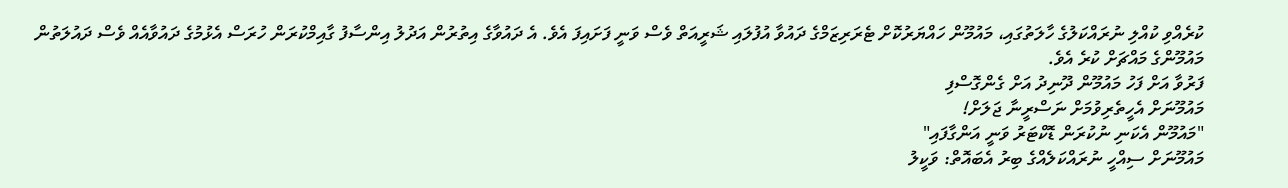ކުރެއްވި ކުއްލި ނުރައްކަލުގެ ހާލަތުގައި، މައުމޫން ހައްޔަރުކޮށް ޓެރަރިޒަމްގެ ދައުވާ އުފުލައި ޝަރީއަތް ވެސް ވަނީ ފަށައިފަ އެވެ. އެ ދައުވާގެ އިތުރުން އަދުލު އިންސާފު ގާއިމްކުރަން ހުރަސް އެޅުމުގެ ދައުވާއެއް ވެސް ދައުލަތުން މައުމޫންގެ މައްޗަށް ކުރެ އެވެ.
ފަރުވާ އަށް ފަހު މައުމޫން ދޫނިދު އަށް ގެންގޮސްފި
މައުމޫނަށް އެހީތެރިވުމަށް ނަސްރީނާ ޖަލަށް!
"މައުމޫން އެކަނި ނުކުރަން ޑޮކްޓަރު ވަނީ އަންގާފައި"
މައުމޫނަށް ސިއްހީ ނުރައްކަލެއްގެ ބިރު އެބައޮތް: ވަކީލު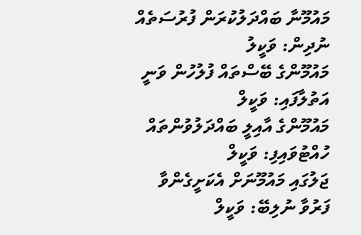މައުމޫނާ ބައްދަލުކުރަން ފުރުސަތެއް ނުދިން: ވަކީލު
މައުމޫންގެ ބޭސްތައް ފުލުހުން ވަނީ އަތުލާފައި: ވަކީލް
މައުމޫންގެ އާއިލީ ބައްދަލުވުންތައް ހުއްޓުވައިފި: ވަކީލް
ޖަލުގައި މައުމޫނަށް އެކަށީގެންވާ ފަރުވާ ނުލިބޭ: ވަކީލް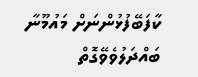ކާފަބޭފުޅުންނަށް މައުމޫނާ ބައްދަލުވެވޭގޮތް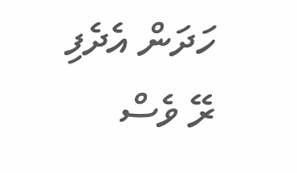ހަދަން އެދެފި
ރޭ ވެސް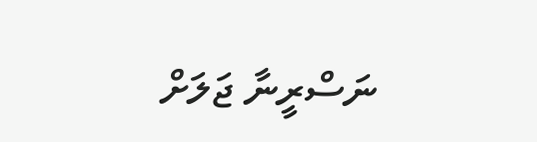ނަސްރީނާ ޖަލަށް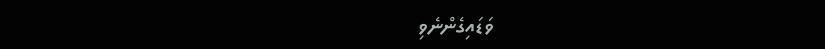ވަޑައިގެންނެވި